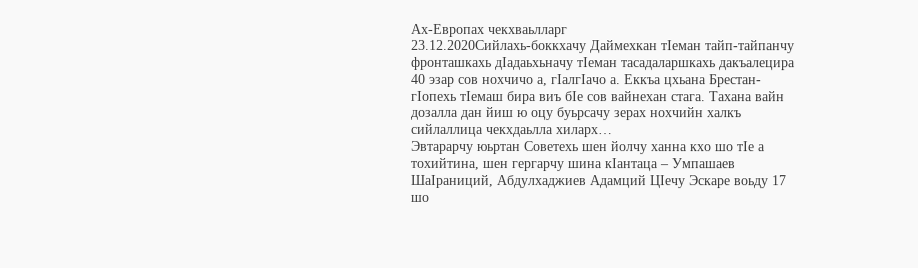Ах-Европах чекхваьлларг
23.12.2020Сийлахь-боккхачу Даймехкан тIеман тайп-тайпанчу фронташкахь дIадаьхьначу тIеман тасадаларшкахь дакъалецира 40 эзар сов нохчичо а, гIалгIачо а. Еккъа цхьана Брестан-гIопехь тIемаш бира виъ бIе сов вайнехан стага. Тахана вайн дозалла дан йиш ю оцу буьрсачу зерах нохчийн халкъ сийлаллица чекхдаьлла хиларх…
Эвтарарчу юьртан Советехь шен йолчу ханна кхо шо тIе а тохийтина, шен гергарчу шина кIантаца – Умпашаев ШаIраниций, Абдулхаджиев Адамций ЦIечу Эскаре воьду 17 шо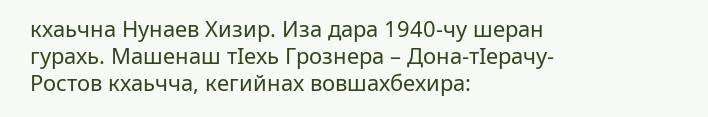кхаьчна Нунаев Хизир. Иза дара 1940-чу шеран гурахь. Машенаш тIехь Грознера – Дона-тIерачу-Ростов кхаьчча, кегийнах вовшахбехира: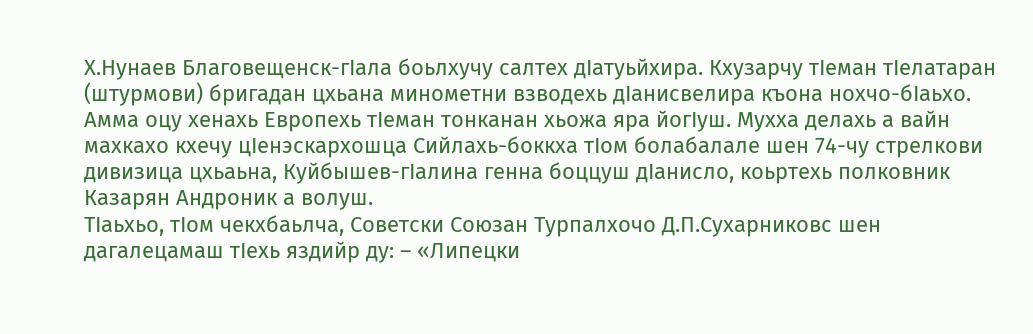Х.Нунаев Благовещенск-гIала боьлхучу салтех дIатуьйхира. Кхузарчу тIеман тIелатаран (штурмови) бригадан цхьана минометни взводехь дIанисвелира къона нохчо-бIаьхо.
Амма оцу хенахь Европехь тIеман тонканан хьожа яра йогIуш. Мухха делахь а вайн махкахо кхечу цIенэскархошца Сийлахь-боккха тIом болабалале шен 74-чу стрелкови дивизица цхьаьна, Куйбышев-гIалина генна боццуш дIанисло, коьртехь полковник Казарян Андроник а волуш.
ТIаьхьо, тIом чекхбаьлча, Советски Союзан Турпалхочо Д.П.Сухарниковс шен дагалецамаш тIехь яздийр ду: – «Липецки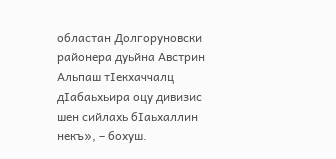областан Долгоруновски районера дуьйна Австрин Альпаш тIекхаччалц дIабаьхьира оцу дивизис шен сийлахь бIаьхаллин некъ», – бохуш.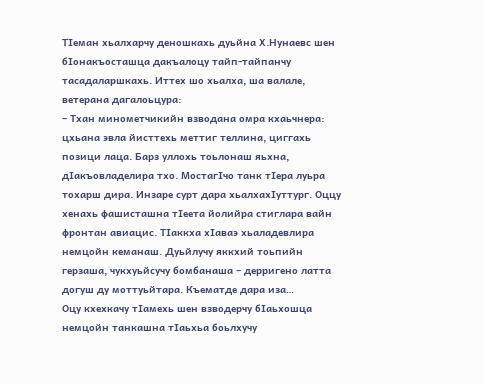ТIеман хьалхарчу деношкахь дуьйна Х.Нунаевс шен бIонакъосташца дакъалоцу тайп-тайпанчу тасадаларшкахь. Иттех шо хьалха, ша валале, ветерана дагалоьцура:
– Тхан минометчикийн взводана омра кхаьчнера: цхьана эвла йисттехь меттиг теллина, циггахь позици лаца. Барз уллохь тоьлонаш яьхна, дIакъовладелира тхо. МостагIчо танк тIера луьра тохарш дира. Инзаре сурт дара хьалхахIуттург. Оццу хенахь фашисташна тIеета йолийра стиглара вайн фронтан авиацис. ТIаккха хIаваэ хьаладевлира немцойн кеманаш. Дуьйлучу яккхий тоьпийн герзаша, чукхуьйсучу бомбанаша – дерригено латта догуш ду моттуьйтара. Къематде дара иза…
Оцу кхехкачу тIамехь шен взводерчу бIаьхошца немцойн танкашна тIаьхьа боьлхучу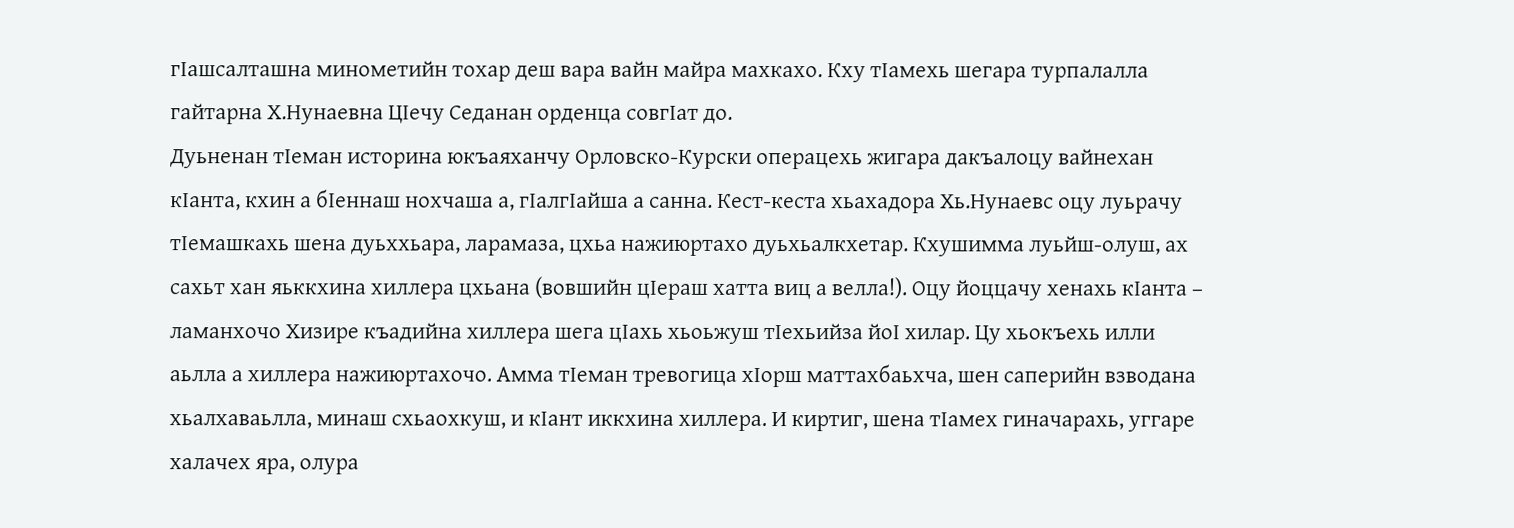гIашсалташна минометийн тохар деш вара вайн майра махкахо. Кху тIамехь шегара турпалалла гайтарна Х.Нунаевна ЦIечу Седанан орденца совгIат до.
Дуьненан тIеман историна юкъаяханчу Орловско-Курски операцехь жигара дакъалоцу вайнехан кIанта, кхин а бIеннаш нохчаша а, гIалгIайша а санна. Кест-кеста хьахадора Хь.Нунаевс оцу луьрачу тIемашкахь шена дуьххьара, ларамаза, цхьа нажиюртахо дуьхьалкхетар. Кхушимма луьйш-олуш, ах сахьт хан яьккхина хиллера цхьана (вовшийн цIераш хатта виц а велла!). Оцу йоццачу хенахь кIанта – ламанхочо Хизире къадийна хиллера шега цIахь хьоьжуш тIехьийза йоI хилар. Цу хьокъехь илли аьлла а хиллера нажиюртахочо. Амма тIеман тревогица хIорш маттахбаьхча, шен саперийн взводана хьалхаваьлла, минаш схьаохкуш, и кIант иккхина хиллера. И киртиг, шена тIамех гиначарахь, уггаре халачех яра, олура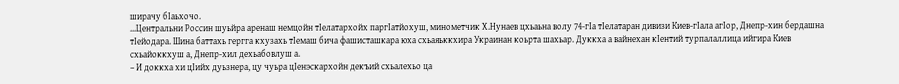ширачу бIаьхочо.
…Центральни Россин шуьйра аренаш немцойн тIелатархойх паргIатйохуш, минометчик Х.Нунаев цхьаьна волу 74-гIа тIелатаран дивизи Киев-гIала агIор, Днепр-хин бердашна тIейодара. Шина баттахь гергга кхузахь тIемаш бича фашисташкара юха схьаяьккхира Украинан коьрта шахьар. Дуккха а вайнехан кIентий турпалаллица ийгира Киев схьайоккхуш а, Днепр-хил дехьабовлуш а.
– И доккха хи цIийх дуьзнера, цу чуьра цIенэскархойн декъий схьалехьо ца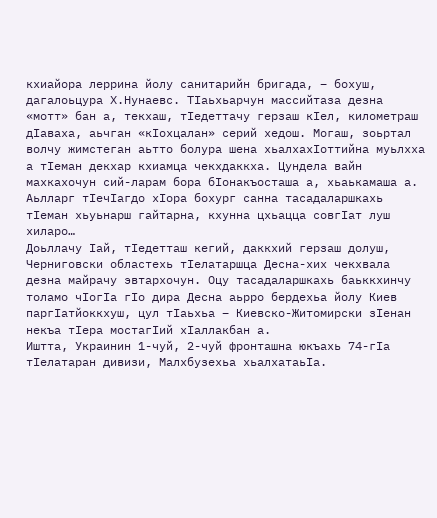кхиайора леррина йолу санитарийн бригада, – бохуш, дагалоьцура Х.Нунаевс. ТIаьхьарчун массийтаза дезна «мотт» бан а, текхаш, тIедеттачу герзаш кIел, километраш дIаваха, аьчган «кIохцалан» серий хедош. Могаш, зоьртал волчу жимстеган аьтто болура шена хьалхахIоттийна муьлхха а тIеман декхар кхиамца чекхдаккха. Цундела вайн махкахочун сий-ларам бора бIонакъосташа а, хьаькамаша а. Аьлларг тIечIагдо хIора бохург санна тасадаларшкахь тIеман хьуьнарш гайтарна, кхунна цхьацца совгIат луш хиларо…
Доьллачу Iай, тIедетташ кегий, даккхий герзаш долуш, Черниговски областехь тIелатаршца Десна-хих чекхвала дезна майрачу эвтархочун. Оцу тасадаларшкахь баьккхинчу толамо чIогIа гIо дира Десна аьрро бердехьа йолу Киев паргIатйоккхуш, цул тIаьхьа – Киевско-Житомирски зIенан некъа тIера мостагIий хIаллакбан а.
Иштта, Украинин 1-чуй, 2-чуй фронташна юкъахь 74-гIа тIелатаран дивизи, Малхбузехьа хьалхатаьIа.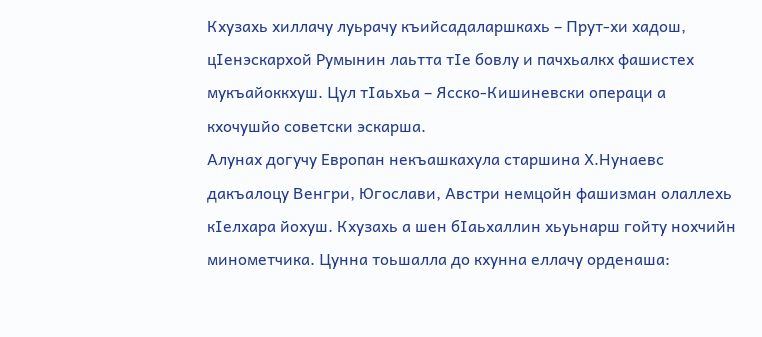Кхузахь хиллачу луьрачу къийсадаларшкахь – Прут-хи хадош, цIенэскархой Румынин лаьтта тIе бовлу и пачхьалкх фашистех мукъайоккхуш. Цул тIаьхьа – Ясско-Кишиневски операци а кхочушйо советски эскарша.
Алунах догучу Европан некъашкахула старшина Х.Нунаевс дакъалоцу Венгри, Югослави, Австри немцойн фашизман олаллехь кIелхара йохуш. Кхузахь а шен бIаьхаллин хьуьнарш гойту нохчийн минометчика. Цунна тоьшалла до кхунна еллачу орденаша: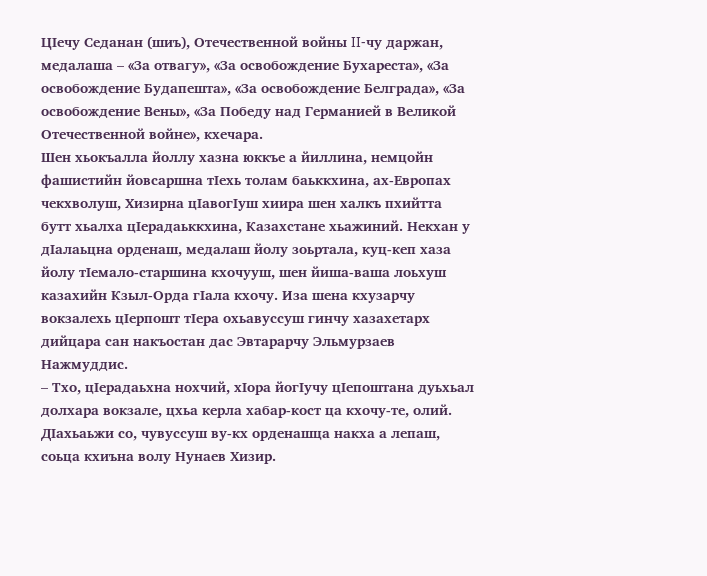ЦIечу Седанан (шиъ), Отечественной войны II-чу даржан, медалаша – «За отвагу», «За освобождение Бухареста», «За освобождение Будапешта», «За освобождение Белграда», «За освобождение Вены», «За Победу над Германией в Великой Отечественной войне», кхечара.
Шен хьокъалла йоллу хазна юккъе а йиллина, немцойн фашистийн йовсаршна тIехь толам баьккхина, ах-Европах чекхволуш, Хизирна цIавогIуш хиира шен халкъ пхийтта бутт хьалха цIерадаьккхина, Казахстане хьажиний. Некхан у дIалаьцна орденаш, медалаш йолу зоьртала, куц-кеп хаза йолу тIемало-старшина кхочууш, шен йиша-ваша лоьхуш казахийн Кзыл-Орда гIала кхочу. Иза шена кхузарчу вокзалехь цIерпошт тIера охьавуссуш гинчу хазахетарх дийцара сан накъостан дас Эвтарарчу Эльмурзаев Нажмуддис.
– Тхо, цIерадаьхна нохчий, хIора йогIучу цIепоштана дуьхьал долхара вокзале, цхьа керла хабар-кост ца кхочу-те, олий. ДIахьаьжи со, чувуссуш ву-кх орденашца накха а лепаш, соьца кхиъна волу Нунаев Хизир.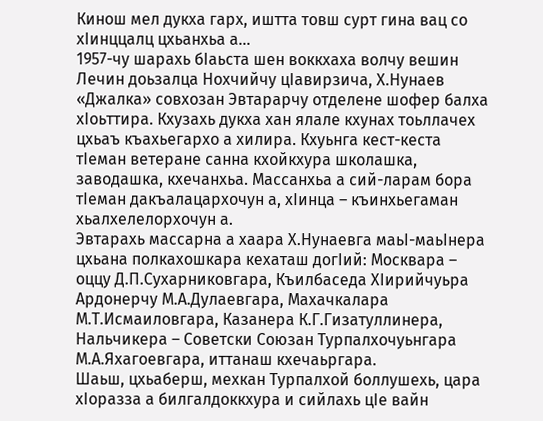Кинош мел дукха гарх, иштта товш сурт гина вац со хIинццалц цхьанхьа а…
1957-чу шарахь бIаьста шен воккхаха волчу вешин Лечин доьзалца Нохчийчу цIавирзича, Х.Нунаев «Джалка» совхозан Эвтарарчу отделене шофер балха хIоьттира. Кхузахь дукха хан ялале кхунах тоьллачех цхьаъ къахьегархо а хилира. Кхуьнга кест-кеста тIеман ветеране санна кхойкхура школашка, заводашка, кхечанхьа. Массанхьа а сий-ларам бора тIеман дакъалацархочун а, хIинца – къинхьегаман хьалхелелорхочун а.
Эвтарахь массарна а хаара Х.Нунаевга маьI-маьIнера цхьана полкахошкара кехаташ догIий: Москвара – оццу Д.П.Сухарниковгара, Къилбаседа ХIирийчуьра Ардонерчу М.А.Дулаевгара, Махачкалара М.Т.Исмаиловгара, Казанера К.Г.Гизатуллинера, Нальчикера – Советски Союзан Турпалхочуьнгара М.А.Яхагоевгара, иттанаш кхечаьргара.
Шаьш, цхьаберш, мехкан Турпалхой боллушехь, цара хIоразза а билгалдоккхура и сийлахь цIе вайн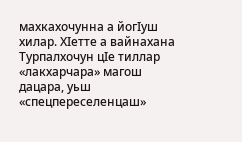махкахочунна а йогIуш хилар. ХIетте а вайнахана Турпалхочун цIе тиллар «лакхарчара» магош дацара, уьш «спецпереселенцаш»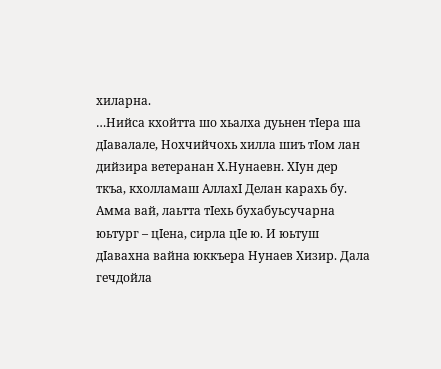хиларна.
…Нийса кхойтта шо хьалха дуьнен тIера ша дIавалале, Нохчийчохь хилла шиъ тIом лан дийзира ветеранан Х.Нунаевн. ХIун дер ткъа, кхолламаш АллахI Делан карахь бу. Амма вай, лаьтта тIехь бухабуьсучарна юьтург – цIена, сирла цIе ю. И юьтуш дIавахна вайна юккъера Нунаев Хизир. Дала гечдойла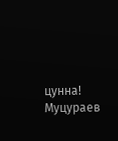цунна!
Муцураев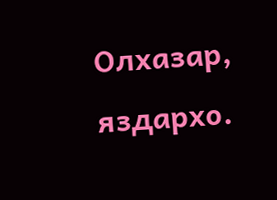Олхазар,
яздархо.